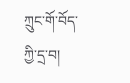ཀྲུང་གོ་བོད་ཀྱི་དྲ་བ།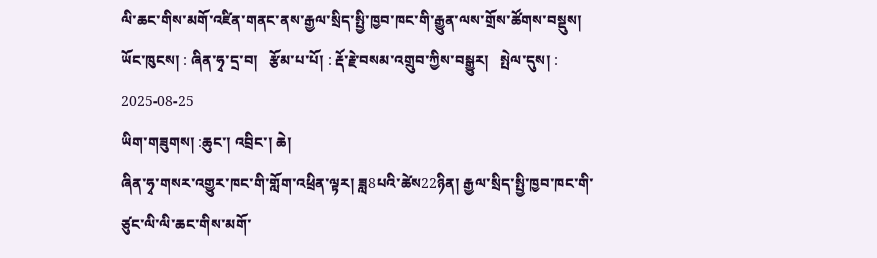ལི་ཆང་གིས་མགོ་འཛིན་གནང་ནས་རྒྱལ་སྲིད་སྤྱི་ཁྱབ་ཁང་གི་རྒྱུན་ལས་གྲོས་ཚོགས་བསྡུས།
ཡོང་ཁུངས། : ཞིན་ཧྭ་དྲ་བ།   རྩོམ་པ་པོ། : རྡོ་རྗེ་བསམ་འགྲུབ་ཀྱིས་བསྒྱུར།   སྤེལ་དུས། : 2025-08-25
ཡིག་གཟུགས། :ཆུང་། འབྲིང་། ཆེ།
ཞིན་ཧྭ་གསར་འགྱུར་ཁང་གི་གློག་འཕྲིན་ལྟར། ཟླ8པའི་ཚེས22ཉིན། རྒྱལ་སྲིད་སྤྱི་ཁྱབ་ཁང་གི་ཙུང་ལི་ལི་ཆང་གིས་མགོ་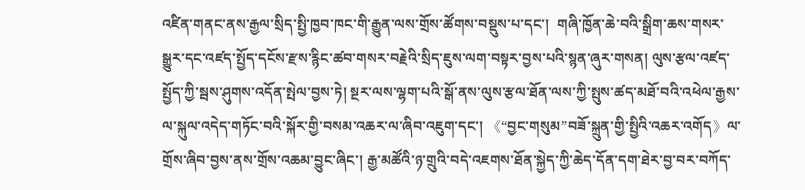འཛིན་གནང་ནས་རྒྱལ་སྲིད་སྤྱི་ཁྱབ་ཁང་གི་རྒྱུན་ལས་གྲོས་ཚོགས་བསྡུས་པ་དང་།  གཞི་ཁྱོན་ཆེ་བའི་སྒྲིག་ཆས་གསར་སྒྱུར་དང་འཛད་སྤྱོད་དངོས་རྫས་རྙིང་ཚབ་གསར་བརྗེའི་སྲིད་ཇུས་ལག་བསྟར་བྱས་པའི་སྙན་ཞུར་གསན། ལུས་རྩལ་འཛད་སྤྱོད་ཀྱི་སྦས་ཤུགས་འདོན་སྤེལ་བྱས་ཏེ། སྔར་ལས་ལྷག་པའི་སྒོ་ནས་ལུས་རྩལ་ཐོན་ལས་ཀྱི་སྤུས་ཚད་མཐོ་བའི་འཕེལ་རྒྱས་ལ་སྐུལ་འདེད་གཏོང་བའི་སྐོར་གྱི་བསམ་འཆར་ལ་ཞིབ་འཇུག་དང་། 《“བྱང་གསུམ”བཟོ་སྐྲུན་གྱི་སྤྱིའི་འཆར་འགོད》ལ་གྲོས་ཞིབ་བྱས་ནས་གྲོས་འཆམ་བྱུང་ཞིང་། རྒྱ་མཚོའི་ཉ་གྲུའི་བདེ་འཇགས་ཐོན་སྐྱེད་ཀྱི་ཆེད་དོན་དག་ཐེར་བྱ་བར་བཀོད་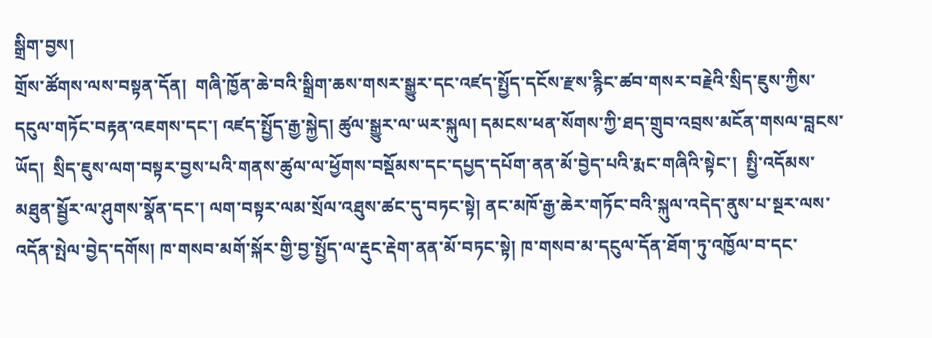སྒྲིག་བྱས།
གྲོས་ཚོགས་ལས་བསྟན་དོན།  གཞི་ཁྱོན་ཆེ་བའི་སྒྲིག་ཆས་གསར་སྒྱུར་དང་འཛད་སྤྱོད་དངོས་རྫས་རྙིང་ཚབ་གསར་བརྗེའི་སྲིད་ཇུས་ཀྱིས་དངུལ་གཏོང་བརྟན་འཇགས་དང་། འཛད་སྤྱོད་རྒྱ་སྐྱེད། ཚུལ་སྒྱུར་ལ་ཡར་སྐུལ། དམངས་ཕན་སོགས་ཀྱི་ཐད་གྲུབ་འབྲས་མངོན་གསལ་བླངས་ཡོད།  སྲིད་ཇུས་ལག་བསྟར་བྱས་པའི་གནས་ཚུལ་ལ་ཕྱོགས་བསྡོམས་དང་དཔྱད་དཔོག་ནན་མོ་བྱེད་པའི་རྨང་གཞིའི་སྟེང་།  སྤྱི་འདོམས་མཐུན་སྦྱོར་ལ་ཤུགས་སྣོན་དང་། ལག་བསྟར་ལམ་སྲོལ་འཐུས་ཚང་དུ་བཏང་སྟེ། ནང་མཁོ་རྒྱ་ཆེར་གཏོང་བའི་སྐུལ་འདེད་ནུས་པ་སྔར་ལས་འདོན་སྤེལ་བྱེད་དགོས། ཁ་གསབ་མགོ་སྐོར་གྱི་བྱ་སྤྱོད་ལ་རྡུང་རྡེག་ནན་མོ་བཏང་སྟེ། ཁ་གསབ་མ་དངུལ་དོན་ཐོག་ཏུ་འཁྱོལ་བ་དང་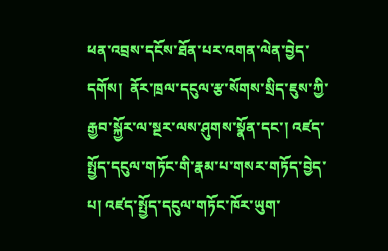ཕན་འབྲས་དངོས་ཐོན་པར་འགན་ལེན་བྱེད་དགོས།  ནོར་ཁྲལ་དངུལ་རྩ་སོགས་སྲིད་ཇུས་ཀྱི་རྒྱབ་སྐྱོར་ལ་སྔར་ལས་ཤུགས་སྣོན་དང་། འཛད་སྤྱོད་དངུལ་གཏོང་གི་རྣམ་པ་གསར་གཏོད་བྱེད་པ། འཛད་སྤྱོད་དངུལ་གཏོང་ཁོར་ཡུག་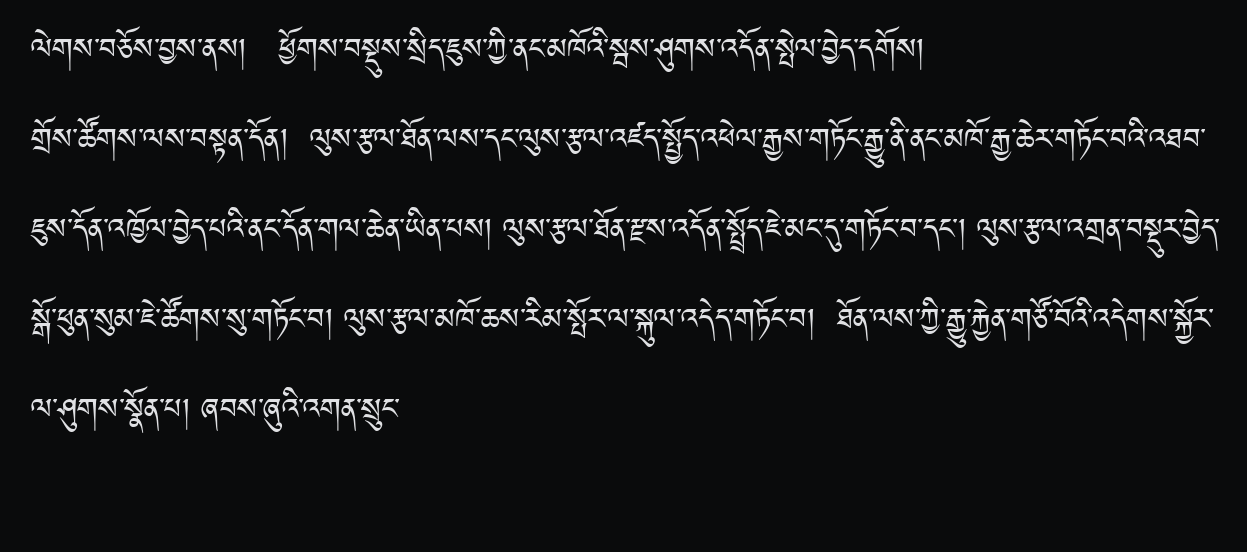ལེགས་བཅོས་བྱས་ནས།   ཕྱོགས་བསྡུས་སྲིད་ཇུས་ཀྱི་ནང་མཁོའི་སྦས་ཤུགས་འདོན་སྤེལ་བྱེད་དགོས།
གྲོས་ཚོགས་ལས་བསྟན་དོན།  ལུས་རྩལ་ཐོན་ལས་དང་ལུས་རྩལ་འཛད་སྤྱོད་འཕེལ་རྒྱས་གཏོང་རྒྱུ་ནི་ནང་མཁོ་རྒྱ་ཆེར་གཏོང་བའི་འཐབ་ཇུས་དོན་འཁྱོལ་བྱེད་པའི་ནང་དོན་གལ་ཆེན་ཡིན་པས། ལུས་རྩལ་ཐོན་རྫས་འདོན་སྤྲོད་ཇེ་མང་དུ་གཏོང་བ་དང་། ལུས་རྩལ་འགྲན་བསྡུར་བྱེད་སྒོ་ཕུན་སུམ་ཇེ་ཚོགས་སུ་གཏོང་བ། ལུས་རྩལ་མཁོ་ཆས་རིམ་སྤོར་ལ་སྐུལ་འདེད་གཏོང་བ།  ཐོན་ལས་ཀྱི་རྒྱུ་རྐྱེན་གཙོ་བོའི་འདེགས་སྐྱོར་ལ་ཤུགས་སྣོན་པ། ཞབས་ཞུའི་འགན་སྲུང་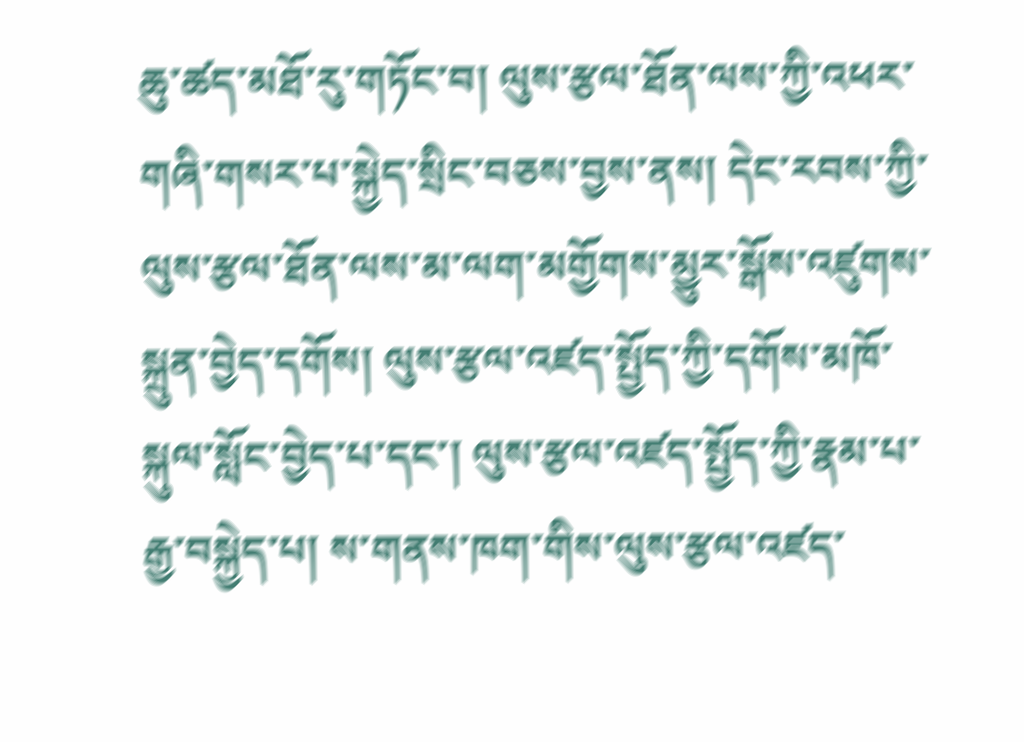ཆུ་ཚད་མཐོ་རུ་གཏོང་བ། ལུས་རྩལ་ཐོན་ལས་ཀྱི་འཕར་གཞི་གསར་པ་སྐྱེད་སྲིང་བཅས་བྱས་ནས། དེང་རབས་ཀྱི་ལུས་རྩལ་ཐོན་ལས་མ་ལག་མགྱོགས་མྱུར་སྒོས་འཛུགས་སྐྲུན་བྱེད་དགོས། ལུས་རྩལ་འཛད་སྤྱོད་ཀྱི་དགོས་མཁོ་སྐུལ་སློང་བྱེད་པ་དང་། ལུས་རྩལ་འཛད་སྤྱོད་ཀྱི་རྣམ་པ་རྒྱ་བསྐྱེད་པ། ས་གནས་ཁག་གིས་ལུས་རྩལ་འཛད་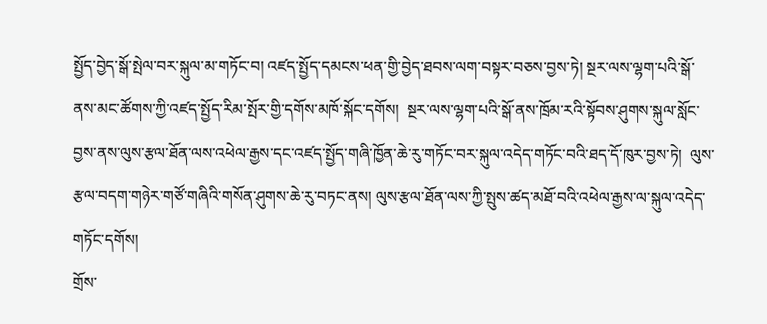སྤྱོད་བྱེད་སྒོ་སྤེལ་བར་སྐུལ་མ་གཏོང་བ། འཛད་སྤྱོད་དམངས་ཕན་གྱི་བྱེད་ཐབས་ལག་བསྟར་བཅས་བྱས་ཏེ། སྔར་ལས་ལྷག་པའི་སྒོ་ནས་མང་ཚོགས་ཀྱི་འཛད་སྤྱོད་རིམ་སྤོར་གྱི་དགོས་མཁོ་སྐོང་དགོས།  སྔར་ལས་ལྷག་པའི་སྒོ་ནས་ཁྲོམ་རའི་སྟོབས་ཤུགས་སྐུལ་སློང་བྱས་ནས་ལུས་རྩལ་ཐོན་ལས་འཕེལ་རྒྱས་དང་འཛད་སྤྱོད་གཞི་ཁྱོན་ཆེ་རུ་གཏོང་བར་སྐུལ་འདེད་གཏོང་བའི་ཐད་དོ་ཁུར་བྱས་ཏེ།  ལུས་རྩལ་བདག་གཉེར་གཙོ་གཞིའི་གསོན་ཤུགས་ཆེ་རུ་བཏང་ནས། ལུས་རྩལ་ཐོན་ལས་ཀྱི་སྤུས་ཚད་མཐོ་བའི་འཕེལ་རྒྱས་ལ་སྐུལ་འདེད་གཏོང་དགོས།
གྲོས་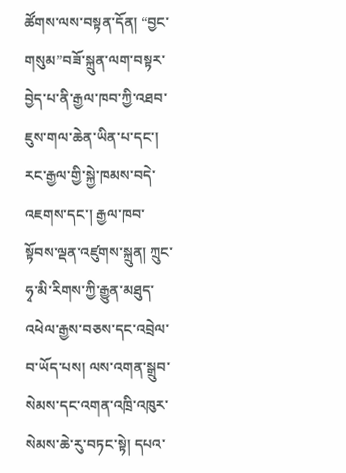ཚོགས་ལས་བསྟན་དོན། “བྱང་གསུམ”བཟོ་སྐྲུན་ལག་བསྟར་བྱེད་པ་ནི་རྒྱལ་ཁབ་ཀྱི་འཐབ་ཇུས་གལ་ཆེན་ཡིན་པ་དང་། རང་རྒྱལ་གྱི་སྐྱེ་ཁམས་བདེ་འཇགས་དང་། རྒྱལ་ཁབ་སྟོབས་ལྡན་འཛུགས་སྐྲུན། ཀྲུང་ཧྭ་མི་རིགས་ཀྱི་རྒྱུན་མཐུད་འཕེལ་རྒྱས་བཅས་དང་འབྲེལ་བ་ཡོད་པས། ལས་འགན་སྒྲུབ་སེམས་དང་འགན་འཁྲི་འཁུར་སེམས་ཆེ་རུ་བཏང་སྟེ། དཔའ་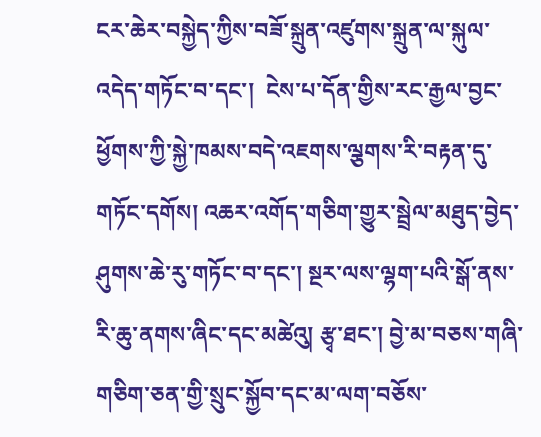ངར་ཆེར་བསྐྱེད་ཀྱིས་བཟོ་སྐྲུན་འཛུགས་སྐྲུན་ལ་སྐུལ་འདེད་གཏོང་བ་དང་།  ངེས་པ་དོན་གྱིས་རང་རྒྱལ་བྱང་ཕྱོགས་ཀྱི་སྐྱེ་ཁམས་བདེ་འཇགས་ལྕགས་རི་བརྟན་དུ་གཏོང་དགོས། འཆར་འགོད་གཅིག་གྱུར་སྦྲེལ་མཐུད་བྱེད་ཤུགས་ཆེ་རུ་གཏོང་བ་དང་། སྔར་ལས་ལྷག་པའི་སྒོ་ནས་རི་ཆུ་ནགས་ཞིང་དང་མཚེའུ། རྩྭ་ཐང་། བྱེ་མ་བཅས་གཞི་གཅིག་ཅན་གྱི་སྲུང་སྐྱོབ་དང་མ་ལག་བཅོས་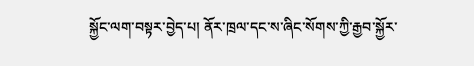སྐྱོང་ལག་བསྟར་བྱེད་པ། ནོར་ཁྲལ་དང་ས་ཞིང་སོགས་ཀྱི་རྒྱབ་སྐྱོར་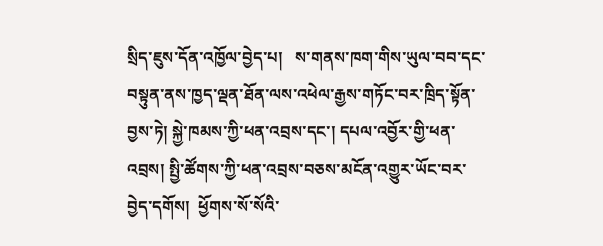སྲིད་ཇུས་དོན་འཁྱོལ་བྱེད་པ།   ས་གནས་ཁག་གིས་ཡུལ་བབ་དང་བསྟུན་ནས་ཁྱད་ལྡན་ཐོན་ལས་འཕེལ་རྒྱས་གཏོང་བར་ཁྲིད་སྟོན་བྱས་ཏེ། སྐྱེ་ཁམས་ཀྱི་ཕན་འབྲས་དང་། དཔལ་འབྱོར་གྱི་ཕན་འབྲས། སྤྱི་ཚོགས་ཀྱི་ཕན་འབྲས་བཅས་མངོན་འགྱུར་ཡོང་བར་བྱེད་དགོས།  ཕྱོགས་སོ་སོའི་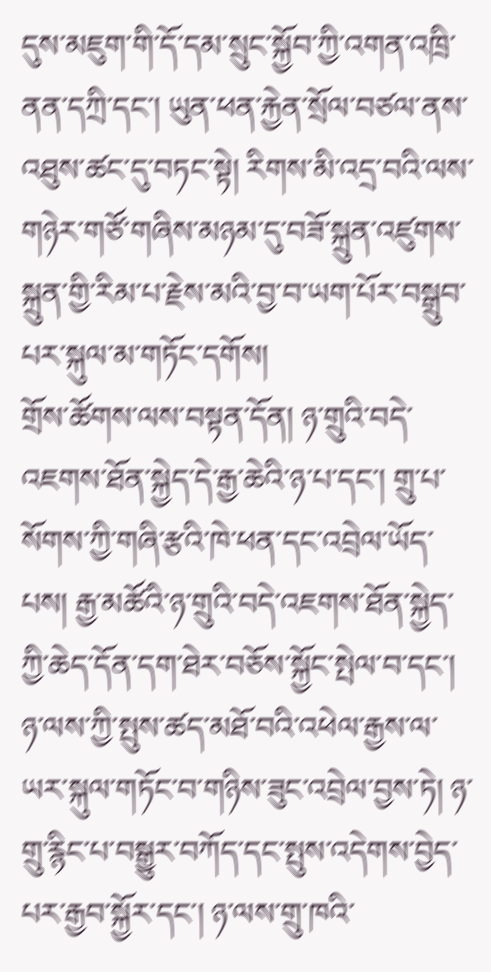དུས་མཇུག་གི་དོ་དམ་སྲུང་སྐྱོབ་ཀྱི་འགན་འཁྲི་ནན་དཀྲི་དང་། ཡུན་ཕན་རྐྱེན་སྲོལ་བཙལ་ནས་འཐུས་ཚང་དུ་བཏང་སྟེ། རིགས་མི་འདྲ་བའི་ལས་གཉེར་གཙོ་གཞིས་མཉམ་དུ་བཟོ་སྐྲུན་འཛུགས་སྐྲུན་གྱི་རིམ་པ་རྗེས་མའི་བྱ་བ་ཡག་པོར་བསྒྲུབ་པར་སྐུལ་མ་གཏོང་དགོས།
གྲོས་ཚོགས་ལས་བསྟན་དོན། ཉ་གྲུའི་བདེ་འཇགས་ཐོན་སྐྱེད་དེ་རྒྱ་ཆེའི་ཉ་པ་དང་། གྲུ་པ་སོགས་ཀྱི་གཞི་རྩའི་ཁེ་ཕན་དང་འབྲེལ་ཡོད་པས། རྒྱ་མཚོའི་ཉ་གྲུའི་བདེ་འཇགས་ཐོན་སྐྱེད་ཀྱི་ཆེད་དོན་དག་ཐེར་བཅོས་སྐྱོང་སྤེལ་བ་དང་། ཉ་ལས་ཀྱི་སྤུས་ཚད་མཐོ་བའི་འཕེལ་རྒྱས་ལ་ཡར་སྐུལ་གཏོང་བ་གཉིས་ཟུང་འབྲེལ་བྱས་ཏེ། ཉ་གྲུ་རྙིང་པ་བསྒྱུར་བཀོད་དང་སྤུས་འདེགས་བྱེད་པར་རྒྱབ་སྐྱོར་དང་། ཉ་ལས་གྲུ་ཁའི་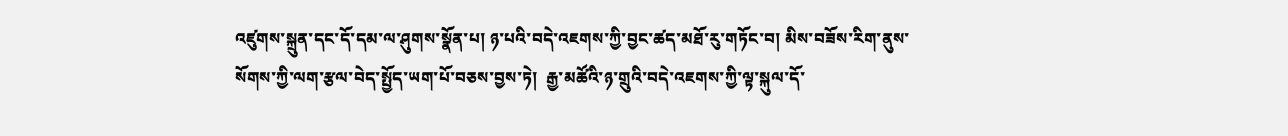འཛུགས་སྐྲུན་དང་དོ་དམ་ལ་ཤུགས་སྣོན་པ། ཉ་པའི་བདེ་འཇགས་ཀྱི་བྱང་ཚད་མཐོ་རུ་གཏོང་བ། མིས་བཟོས་རིག་ནུས་སོགས་ཀྱི་ལག་རྩལ་བེད་སྤྱོད་ཡག་པོ་བཅས་བྱས་ཏེ།  རྒྱ་མཚོའི་ཉ་གྲུའི་བདེ་འཇགས་ཀྱི་ལྟ་སྐུལ་དོ་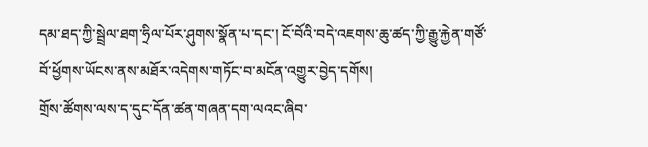དམ་ཐད་ཀྱི་སྦྲེལ་ཐག་ཧྲིལ་པོར་ཤུགས་སྣོན་པ་དང་། ངོ་བོའི་བདེ་འཇགས་ཆུ་ཚད་ཀྱི་རྒྱུ་རྐྱེན་གཙོ་བོ་ཕྱོགས་ཡོངས་ནས་མཐོར་འདེགས་གཏོང་བ་མངོན་འགྱུར་བྱེད་དགོས།
གྲོས་ཚོགས་ལས་ད་དུང་དོན་ཚན་གཞན་དག་ལའང་ཞིབ་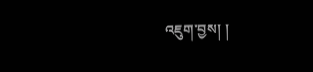འཇུག་བྱས། །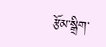རྩོམ་སྒྲིག་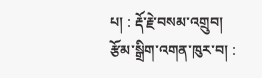པ། : རྡོ་རྗེ་བསམ་འགྲུབ།
རྩོམ་སྒྲིག་འགན་ཁུར་བ། :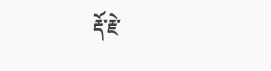རྡོ་རྗེ་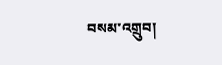བསམ་འགྲུབ།